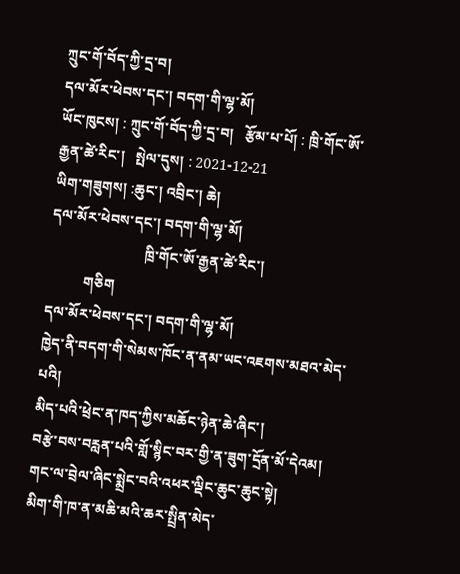ཀྲུང་གོ་བོད་ཀྱི་དྲ་བ།
དལ་མོར་ཕེབས་དང་། བདག་གི་ལྷ་མོ།
ཡོང་ཁུངས། : ཀྲུང་གོ་བོད་ཀྱི་དྲ་བ།   རྩོམ་པ་པོ། : ཁྲི་གོང་ཨོ་རྒྱན་ཚེ་རིང་།   སྤེལ་དུས། : 2021-12-21
ཡིག་གཟུགས། :ཆུང་། འབྲིང་། ཆེ།
དལ་མོར་ཕེབས་དང་། བདག་གི་ལྷ་མོ།
                          ཁྲི་གོང་ཨོ་རྒྱན་ཚེ་རིང་།
          གཅིག
དལ་མོར་ཕེབས་དང་། བདག་གི་ལྷ་མོ།
ཁྱེད་ནི་བདག་གི་སེམས་ཁོང་ན་ནམ་ཡང་འཇགས་མཐའ་མེད་པའི།
མིད་པའི་ཕྲེང་ན་ཁད་ཀྱིས་མཆོང་ཉེན་ཆེ་ཞིང་།
བརྩེ་བས་བརླན་པའི་གློ་སྙིང་བར་གྱི་ན་ཟུག་དྲོན་མོ་དེའམ།
གང་ལ་བྲེལ་ཞིང་སྨྲེང་བའི་འཕར་ལྡིང་ཆུང་ཆུང་སྟེ།
མིག་གི་ཁ་ན་མཆི་མའི་ཆར་སྤྲིན་མེད་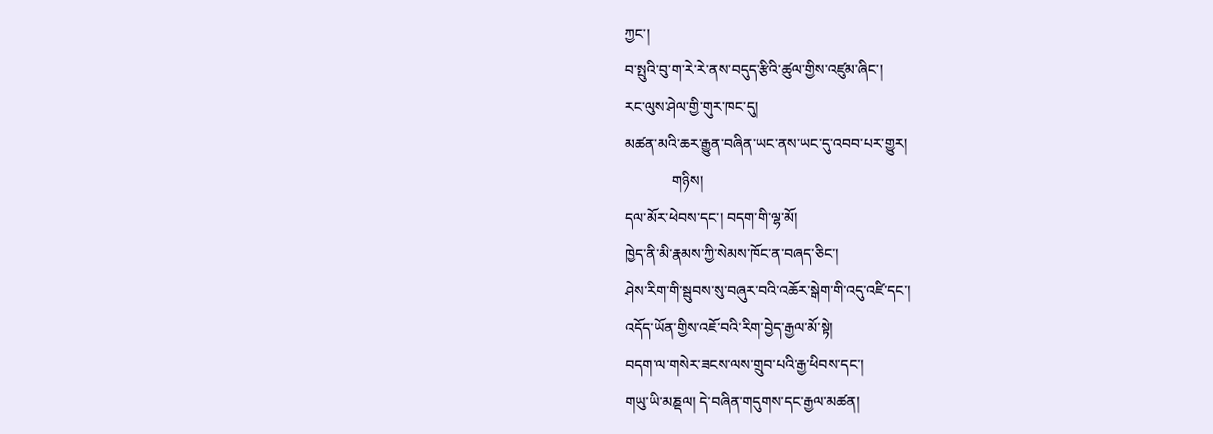ཀྱང་།
བ་སྤུའི་བུ་ག་རེ་རེ་ནས་བདུད་རྩིའི་ཚུལ་གྱིས་འཛུམ་ཞིང་།
རང་ལུས་ཤེལ་གྱི་གུར་ཁང་དུ།
མཚན་མའི་ཆར་རྒྱུན་བཞིན་ཡང་ནས་ཡང་དུ་འབབ་པར་གྱུར།
             གཉིས།
དལ་མོར་ཕེབས་དང་། བདག་གི་ལྷ་མོ།
ཁྱེད་ནི་མི་རྣམས་ཀྱི་སེམས་ཁོང་ན་བཞད་ཅིང་།
ཤེས་རིག་གི་སྦུབས་སུ་བཞུར་བའི་འཆོར་སྒེག་གི་འདུ་འཛི་དང་།
འདོད་ཡོན་གྱིས་འཇོ་བའི་རིག་བྱེད་རྒྱལ་མོ་སྟེ།
བདག་ལ་གསེར་ཟངས་ལས་གྲུབ་པའི་རྒྱ་ཕིབས་དང་།
གཡུ་ཡི་མཎྡལ། དེ་བཞིན་གདུགས་དང་རྒྱལ་མཚན།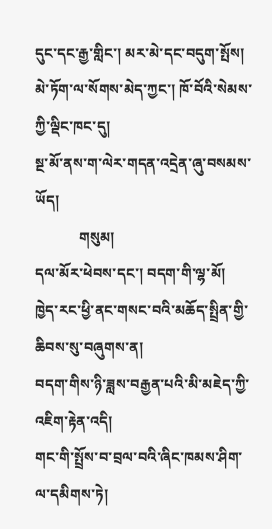དུང་དང་རྒྱ་གླིང་། མར་མེ་དང་བདུག་སྤོས།
མེ་ཏོག་ལ་སོགས་མེད་ཀྱང་། ཁོ་བོའི་སེམས་ཀྱི་ལྡིང་ཁང་དུ།
སྔ་མོ་ནས་ག་ལེར་གདན་འདྲེན་ཞུ་བསམས་ཡོད།
            གསུམ།
དལ་མོར་ཕེབས་དང་། བདག་གི་ལྷ་མོ།
ཁྱེད་རང་ཕྱི་ནང་གསང་བའི་མཆོད་སྤྲིན་གྱི་ཆིབས་སུ་བཞུགས་ན།
བདག་གིས་ཉི་ཟླས་བརྒྱན་པའི་མི་མཇེད་ཀྱི་འཇིག་རྟེན་འདི།
གང་གི་སྤྲོས་བ་བྲལ་བའི་ཞིང་ཁམས་ཤིག་ལ་དམིགས་ཏེ།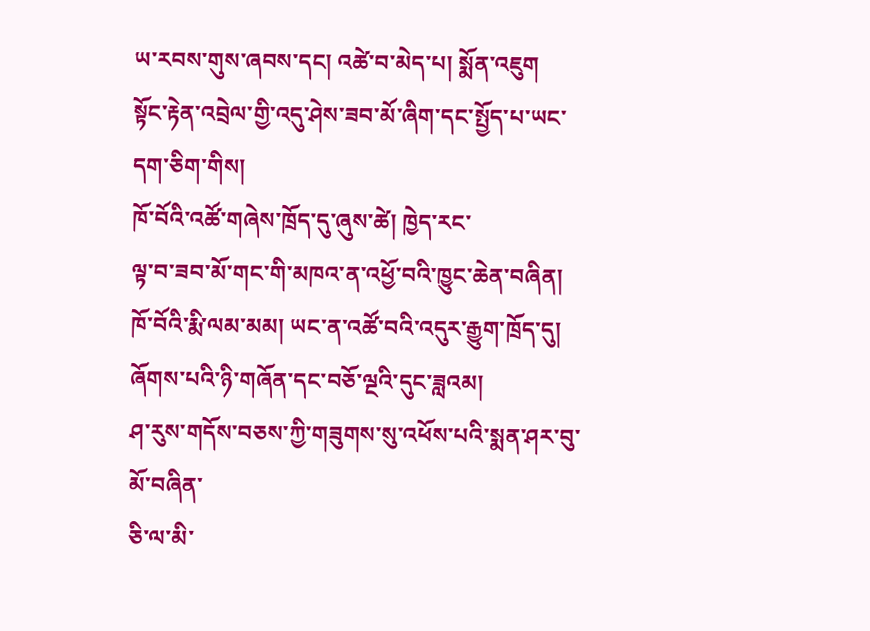ཡ་རབས་གུས་ཞབས་དང། འཚེ་བ་མེད་པ། སྨོན་འཇུག
སྟོང་རྟེན་འབྲེལ་གྱི་འདུ་ཤེས་ཟབ་མོ་ཞིག་དང་སྤྱོད་པ་ཡང་དག་ཅིག་གིས།
ཁོ་བོའི་འཚོ་གཞེས་ཁྲོད་དུ་ཞུས་ཚེ། ཁྱེད་རང་
ལྟ་བ་ཟབ་མོ་གང་གི་མཁའ་ན་འཕྱོ་བའི་ཁྱུང་ཆེན་བཞིན།
ཁོ་བོའི་རྨི་ལམ་མམ། ཡང་ན་འཚོ་བའི་འདུར་རྒྱུག་ཁྲོད་དུ།
ཞོགས་པའི་ཉི་གཞོན་དང་བཅོ་ལྔའི་དུང་ཟླའམ།
ཤ་རུས་གདོས་བཅས་ཀྱི་གཟུགས་སུ་འཕོས་པའི་སྨན་ཤར་བུ་མོ་བཞིན་
ཅི་ལ་མི་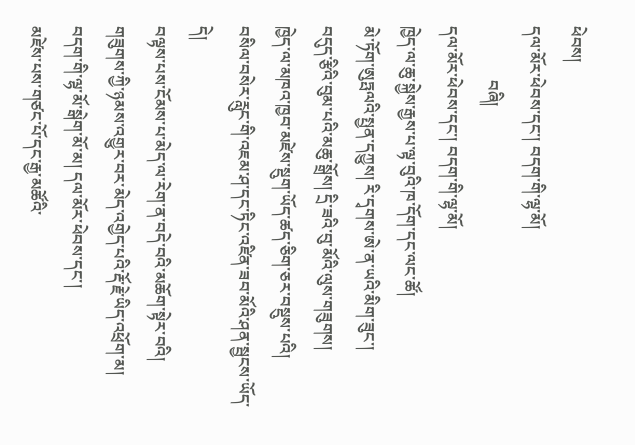ཕེབས།
དལ་མོར་ཕེབས་དང་། བདག་གི་ལྷ་མོ།
             བཞི།
དལ་མོར་ཕེབས་དང་། བདག་གི་ལྷ་མོ།
ཁྱེད་ལ་ཆུ་སྐྱེས་རྒྱས་པ་ལྟ་བུའི་ཁ་དོག་དང་ལང་ཚོ།
མེ་ཏོག་ཨུཏྤལའི་སྤྱན་དཀྱུས། རི་དྭགས་ཨེ་ན་ཡའི་མིག་ཟུང་།
བདུད་རྩིའི་བུམ་པའི་མཆུ་སྒྲོས། དྲི་ཟའི་བུ་མོའི་ལུས་གཟུགས།
ཁྱེད་ལ་མཁའ་ཁྱབ་མཛེས་སྡུག་ཡོད་ཚད་ཅིག་ཅར་བསྡུས་པའི།
བསིལ་བསེར་རླུང་གི་འཇམ་ཤ་དང་ཏིང་འཛིན་ཟབ་མོའི་ཤན་སྦྱངས་ཡོད་དེ།
བལྟས་པས་ངོམས་པ་མེད་ལ་རེག་ན་བདེ་བའི་མཆོག་སྟེར་བའི།
གཟུགས་ཀྱི་ཉམས་འགྱུར་བར་མེད་འགྱེད་པའི་རྡོ་རྗེ་ཡིད་འཕྲོག་མ།
བདག་གི་ལྷ་མོ་སྒེག་མོ་མ། དལ་མོར་ཕེབས་དང་།
མཛེས་པས་གཙང་པོ་དང་རྒྱ་མཚོའི་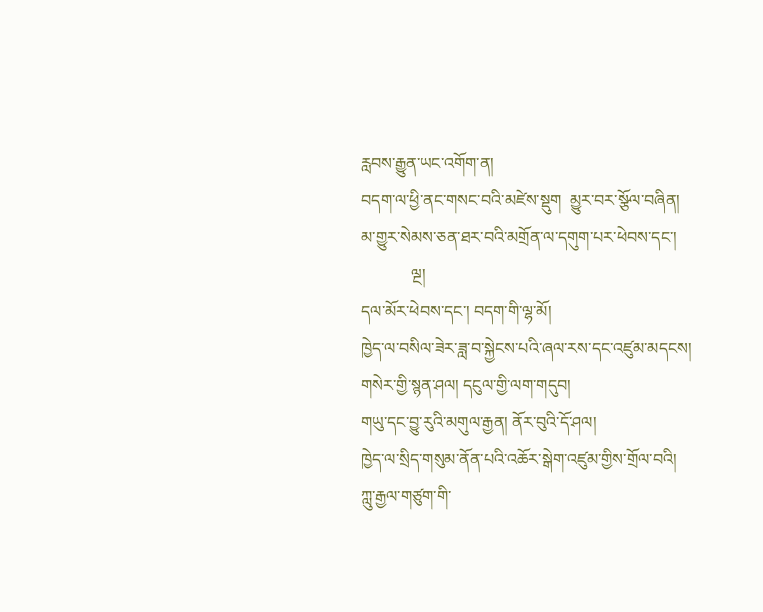རླབས་རྒྱུན་ཡང་འགོག་ན།
བདག་ལ་ཕྱི་ནང་གསང་བའི་མཛེས་སྡུག  མྱུར་བར་སྩོལ་བཞིན།
མ་གྱུར་སེམས་ཅན་ཐར་བའི་མགྲོན་ལ་དགུག་པར་ཕེབས་དང་།
            ལྔ།
དལ་མོར་ཕེབས་དང་། བདག་གི་ལྷ་མོ།
ཁྱེད་ལ་བསིལ་ཟེར་ཟླ་བ་སྐྱེངས་པའི་ཞལ་རས་དང་འཛུམ་མདངས།
གསེར་གྱི་སྙན་ཤལ། དངུལ་གྱི་ལག་གདུབ།
གཡུ་དང་བྱུ་རུའི་མགུལ་རྒྱན། ནོར་བུའི་དོ་ཤལ།
ཁྱེད་ལ་སྲིད་གསུམ་ནོན་པའི་འཆོར་སྒེག་འཛུམ་གྱིས་གྲོལ་བའི།
ཀླུ་རྒྱལ་གཙུག་གི་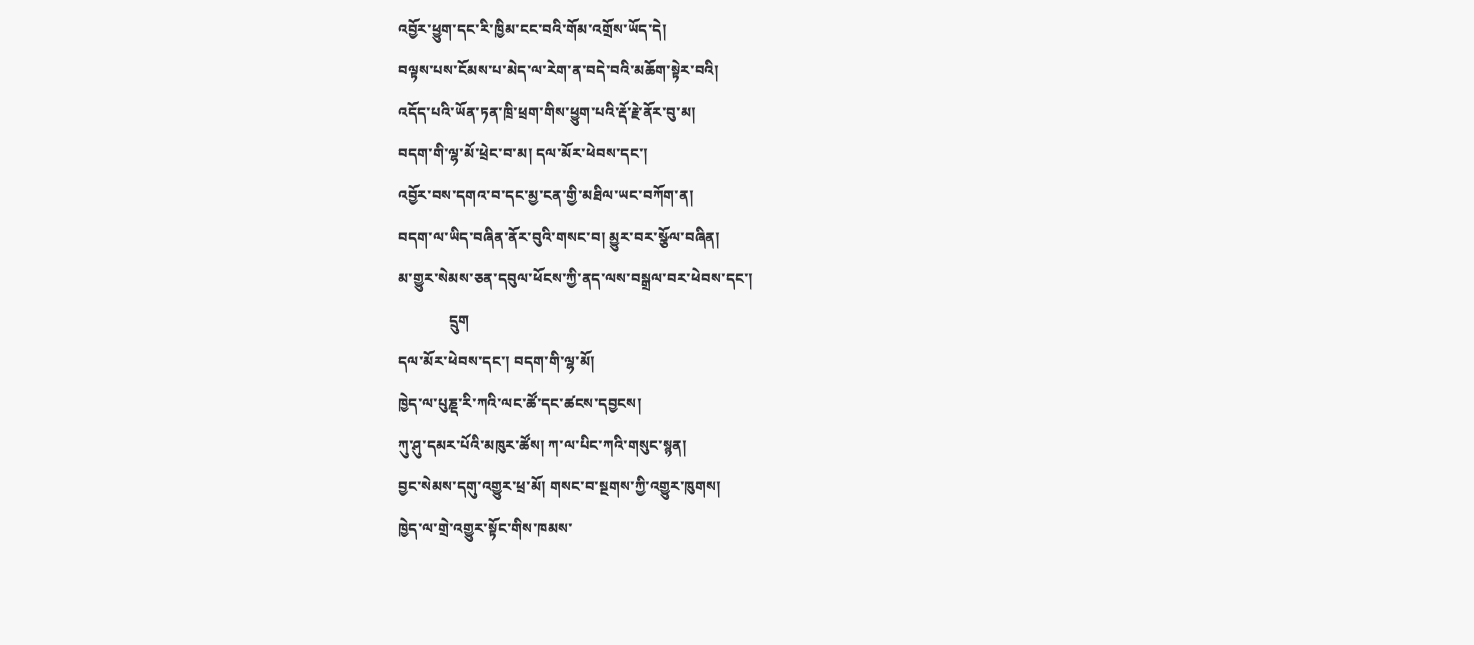འབྱོར་ཕྱུག་དང་རི་ཁྱིམ་ངང་བའི་གོམ་འགྲོས་ཡོད་དེ།
བལྟས་པས་ངོམས་པ་མེད་ལ་རེག་ན་བདེ་བའི་མཆོག་སྟེར་བའི།
འདོད་པའི་ཡོན་ཏན་ཁྲི་ཕྲག་གིས་ཕྱུག་པའི་རྡོ་རྗེ་ནོར་བུ་མ།
བདག་གི་ལྷ་མོ་ཕྲེང་བ་མ། དལ་མོར་ཕེབས་དང་།
འབྱོར་བས་དགའ་བ་དང་མྱ་ངན་གྱི་མཐིལ་ཡང་བཀོག་ན།
བདག་ལ་ཡིད་བཞིན་ནོར་བུའི་གསང་བ། མྱུར་བར་སྩོལ་བཞིན།
མ་གྱུར་སེམས་ཅན་དབུལ་ཕོངས་ཀྱི་ནད་ལས་བསྒྲལ་བར་ཕེབས་དང་།
              དྲུག
དལ་མོར་ཕེབས་དང་། བདག་གི་ལྷ་མོ།
ཁྱེད་ལ་པུཎྡ་རི་ཀའི་ལང་ཚོ་དང་ཚངས་དབྱངས།
ཀུ་ཤུ་དམར་པོའི་མཁུར་ཚོས། ཀ་ལ་པིང་ཀའི་གསུང་སྙན།
བྱང་སེམས་དགུ་འགྱུར་ཕྲ་མོ། གསང་བ་སྔགས་ཀྱི་འགྱུར་ཁུགས།
ཁྱེད་ལ་གྲེ་འགྱུར་སྟོང་གིས་ཁམས་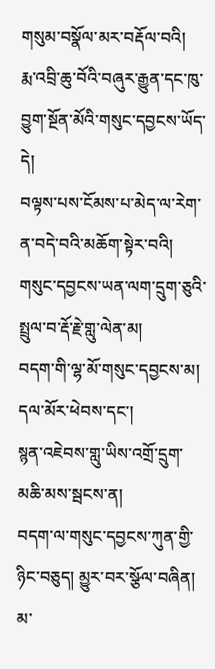གསུམ་བསྣོལ་མར་བརྡོལ་བའི།
རྨ་འབྲི་ཆུ་བོའི་བཞུར་རྒྱུན་དང་ཁུ་བྱུག་སྔོན་མོའི་གསུང་དབྱངས་ཡོད་དེ།
བལྟས་པས་ངོམས་པ་མེད་ལ་རེག་ན་བདེ་བའི་མཆོག་སྟེར་བའི།
གསུང་དབྱངས་ཡན་ལག་དྲུག་ཅུའི་སྤྲུལ་བ་རྡོ་རྗེ་གླུ་ལེན་མ།
བདག་གི་ལྷ་མོ་གསུང་དབྱངས་མ། དལ་མོར་ཕེབས་དང་།
སྙན་འཇེབས་གླུ་ཡིས་འགྲོ་དྲུག་མཆི་མས་སྦངས་ན།
བདག་ལ་གསུང་དབྱངས་ཀུན་གྱི་ཉིང་བཅུད། མྱུར་བར་སྩོལ་བཞིན།
མ་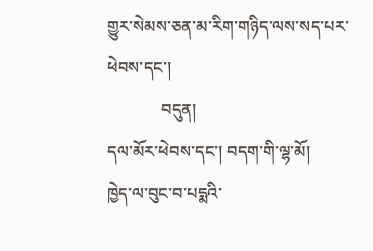གྱུར་སེམས་ཅན་མ་རིག་གཉིད་ལས་སད་པར་ཕེབས་དང་།
             བདུན།
དལ་མོར་ཕེབས་དང་། བདག་གི་ལྷ་མོ།
ཁྱེད་ལ་བུང་བ་པདྨའི་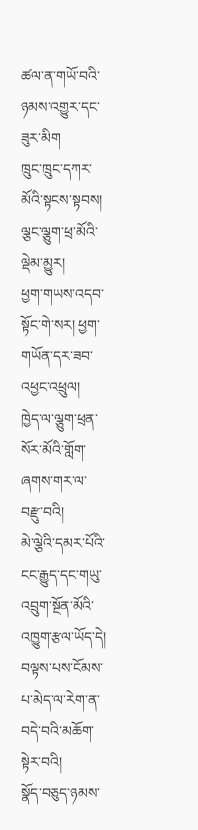ཚལ་ན་གཡོ་བའི་ཉམས་འགྱུར་དང་ཟུར་མིག
ཁྲུང་ཁྲུང་དཀར་མོའི་སྟངས་སྟབས། ལྕང་ལྕུག་ཕྲ་མོའི་ལྡེམ་མྱུར།
ཕྱག་གཡས་འདབ་སྟོང་གེ་སར། ཕྱག་གཡོན་དར་ཟབ་འཕྱང་འཕྲུལ།
ཁྱེད་ལ་ལྕུག་ཕྲན་སོར་མོའི་གློག་ཞགས་གར་ལ་བརྫུ་བའི།
མེ་ལྕེའི་དམར་པོའི་ངང་རྒྱུད་དང་གཡུ་འབྲུག་སྔོན་མོའི་འཁྱུག་རྩལ་ཡོད་དེ།
བལྟས་པས་ངོམས་པ་མེད་ལ་རེག་ན་བདེ་བའི་མཆོག་སྟེར་བའི།
སྣོད་བཅུད་ཉམས་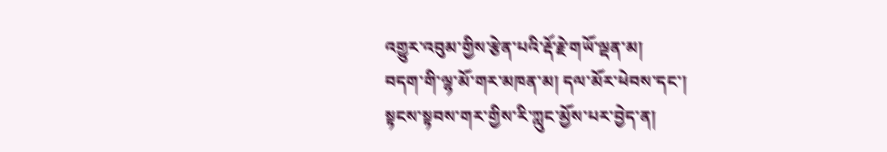འགྱུར་འབུམ་གྱིས་རྩེན་པའི་རྡོ་རྗེ་གཡོ་ལྡན་མ།
བདག་གི་ལྷ་མོ་གར་མཁན་མ། དལ་མོར་ཕེབས་དང་།
སྟངས་སྟབས་གར་གྱིས་རི་ཀླུང་མྱོས་པར་བྱེད་ན།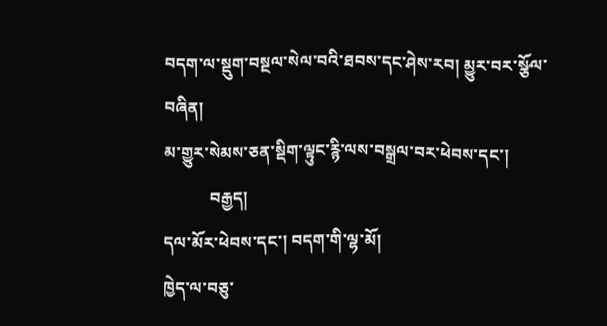བདག་ལ་སྡུག་བསྔལ་སེལ་བའི་ཐབས་དང་ཤེས་རབ། མྱུར་བར་སྩོལ་བཞིན།
མ་གྱུར་སེམས་ཅན་སྡིག་ལྟུང་རྙི་ལས་བསྒྲལ་བར་ཕེབས་དང་།
           བརྒྱད།
དལ་མོར་ཕེབས་དང་། བདག་གི་ལྷ་མོ།
ཁྱེད་ལ་བཅུ་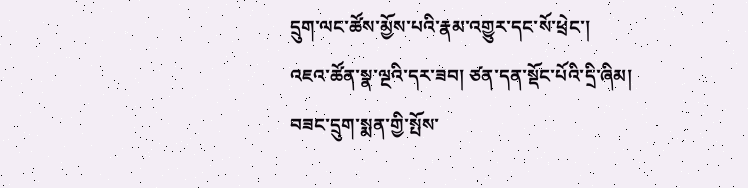དྲུག་ལང་ཚོས་མྱོས་པའི་རྣམ་འགྱུར་དང་སོ་ཕྲེང་།
འཇའ་ཚོན་སྣ་ལྔའི་དར་ཟབ། ཙན་དན་སྡོང་པོའི་དྲི་ཞིམ།
བཟང་དྲུག་སྨན་གྱི་སྤོས་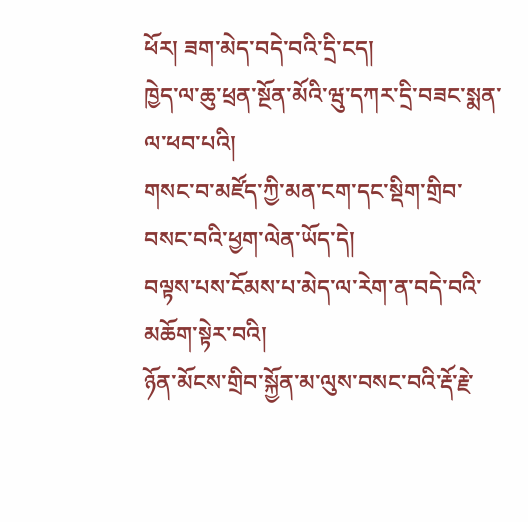ཕོར། ཟག་མེད་བདེ་བའི་དྲི་ངད།
ཁྱེད་ལ་ཆུ་ཕྲན་སྔོན་མོའི་ཝུ་དཀར་དྲི་བཟང་སྨན་ལ་ཕབ་པའི།
གསང་བ་མཛོད་ཀྱི་མན་ངག་དང་སྡིག་གྲིབ་བསང་བའི་ཕྱག་ལེན་ཡོད་དེ།
བལྟས་པས་ངོམས་པ་མེད་ལ་རེག་ན་བདེ་བའི་མཆོག་སྟེར་བའི།
ཉོན་མོངས་གྲིབ་སྐྱོན་མ་ལུས་བསང་བའི་རྡོ་རྗེ་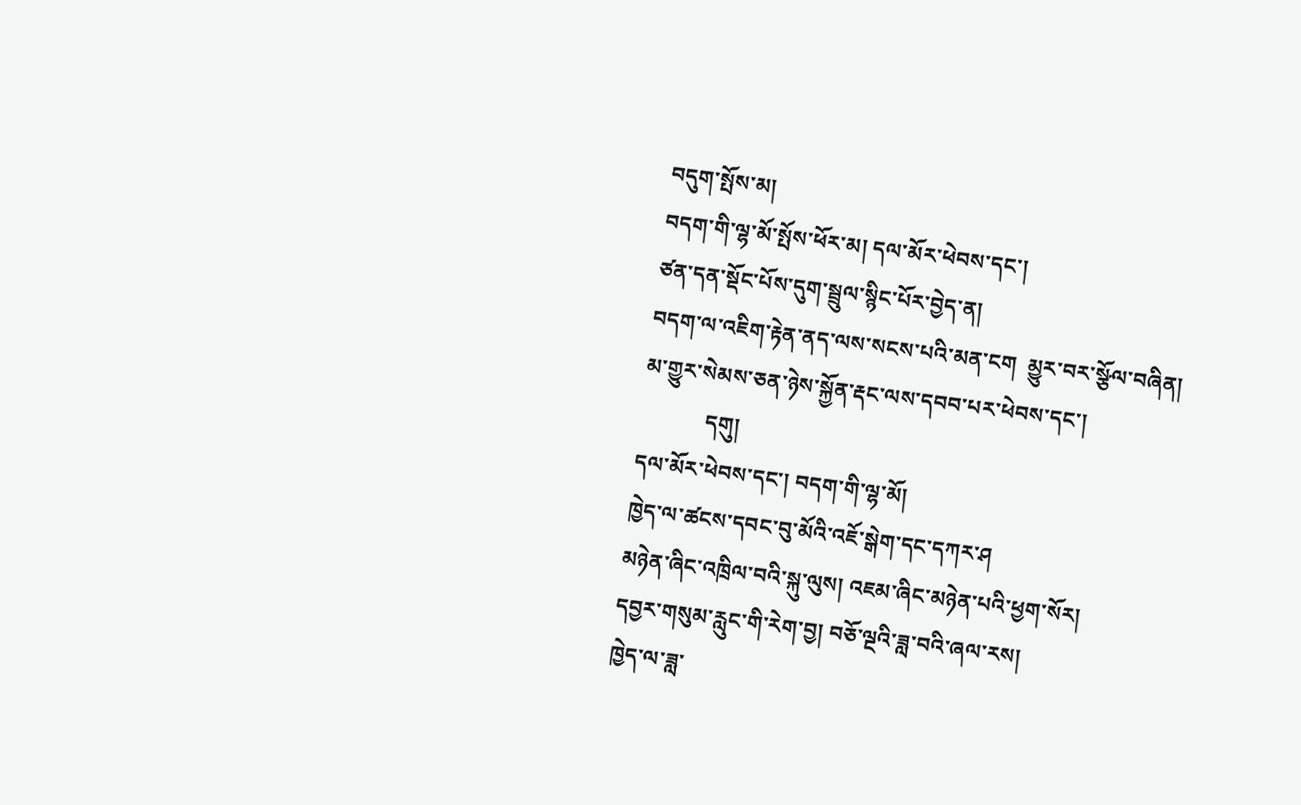བདུག་སྤོས་མ།
བདག་གི་ལྷ་མོ་སྤོས་ཕོར་མ། དལ་མོར་ཕེབས་དང་།
ཙན་དན་སྡོང་པོས་དུག་སྦྲུལ་སྙིང་པོར་བྱེད་ན།
བདག་ལ་འཇིག་རྟེན་ནད་ལས་སངས་པའི་མན་ངག  མྱུར་བར་སྩོལ་བཞིན།
མ་གྱུར་སེམས་ཅན་ཉེས་སྐྱོན་རྡང་ལས་དབབ་པར་ཕེབས་དང་།
            དགུ།
དལ་མོར་ཕེབས་དང་། བདག་གི་ལྷ་མོ།
ཁྱེད་ལ་ཚངས་དབང་བུ་མོའི་འཇོ་སྒེག་དང་དཀར་ཤ
མཉེན་ཞིང་འཁྲིལ་བའི་སྐུ་ལུས། འཇམ་ཞིང་མཉེན་པའི་ཕྱག་སོར།
དབྱར་གསུམ་རླུང་གི་རེག་བྱ། བཅོ་ལྔའི་ཟླ་བའི་ཞལ་རས།
ཁྱེད་ལ་ཟླ་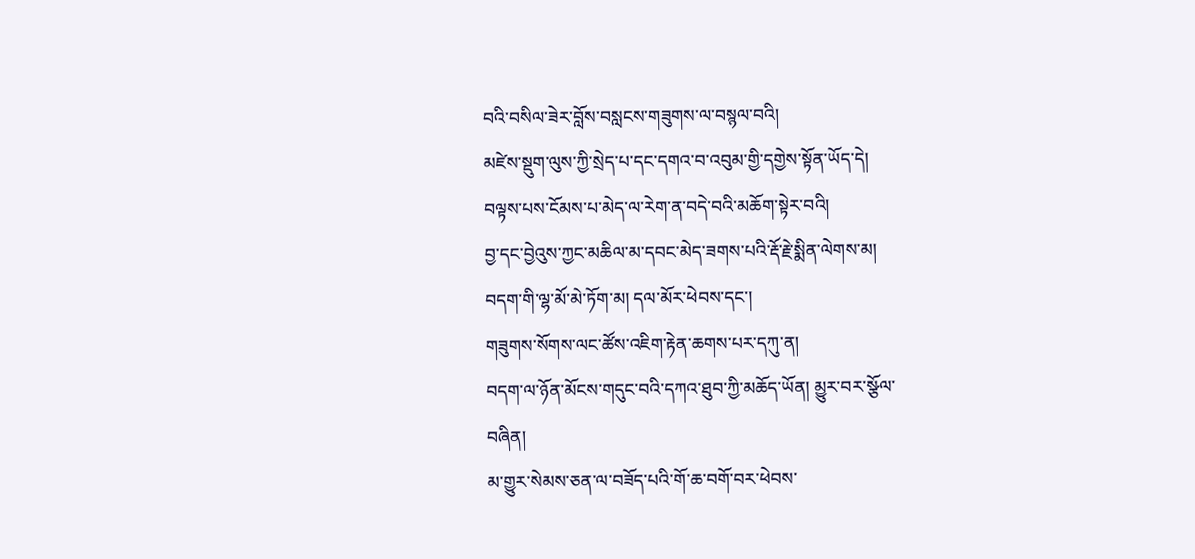བའི་བསིལ་ཟེར་བློས་བསླངས་གཟུགས་ལ་བསྙལ་བའི།
མཛེས་སྡུག་ལུས་ཀྱི་སྲེད་པ་དང་དགའ་བ་འབུམ་གྱི་དགྱེས་སྟོན་ཡོད་དེ།
བལྟས་པས་ངོམས་པ་མེད་ལ་རེག་ན་བདེ་བའི་མཆོག་སྟེར་བའི།
བྱ་དང་བྱེའུས་ཀྱང་མཆིལ་མ་དབང་མེད་ཟགས་པའི་རྡོ་རྗེ་སྨིན་ལེགས་མ།
བདག་གི་ལྷ་མོ་མེ་ཏོག་མ། དལ་མོར་ཕེབས་དང་།
གཟུགས་སོགས་ལང་ཚོས་འཇིག་རྟེན་ཆགས་པར་དཀུ་ན།
བདག་ལ་ཉོན་མོངས་གདུང་བའི་དཀའ་ཐུབ་ཀྱི་མཆོད་ཡོན། མྱུར་བར་སྩོལ་
བཞིན།
མ་གྱུར་སེམས་ཅན་ལ་བཟོད་པའི་གོ་ཆ་བགོ་བར་ཕེབས་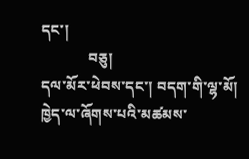དང་།
             བཅུ།
དལ་མོར་ཕེབས་དང་། བདག་གི་ལྷ་མོ།
ཁྱེད་ལ་ཞོགས་པའི་མཚམས་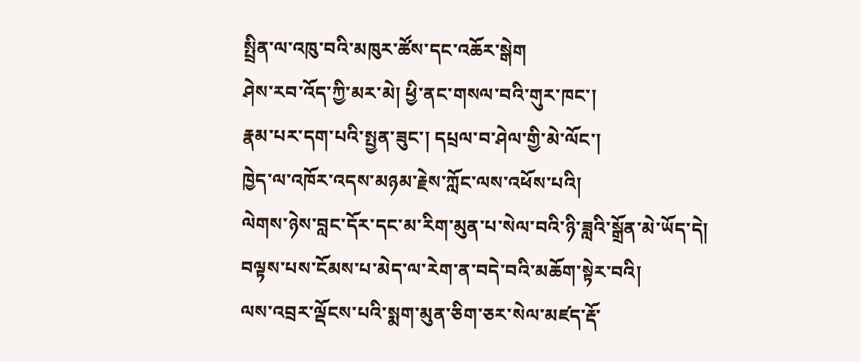སྤྲིན་ལ་འཁུ་བའི་མཁུར་ཚོས་དང་འཆོར་སྒེག
ཤེས་རབ་འོད་ཀྱི་མར་མེ། ཕྱི་ནང་གསལ་བའི་གུར་ཁང་།
རྣམ་པར་དག་པའི་སྤྱན་ཟུང་། དཔྲལ་བ་ཤེལ་གྱི་མེ་ལོང་།
ཁྱེད་ལ་འཁོར་འདས་མཉམ་རྗེས་ཀློང་ལས་འཕོས་པའི།
ལེགས་ཉེས་བླང་དོར་དང་མ་རིག་མུན་པ་སེལ་བའི་ཉི་ཟླའི་སྒྲོན་མེ་ཡོད་དེ།
བལྟས་པས་ངོམས་པ་མེད་ལ་རེག་ན་བདེ་བའི་མཆོག་སྟེར་བའི།
ལས་འབྲར་ལྡོངས་པའི་སྨག་མུན་ཅིག་ཅར་སེལ་མཛད་རྡོ་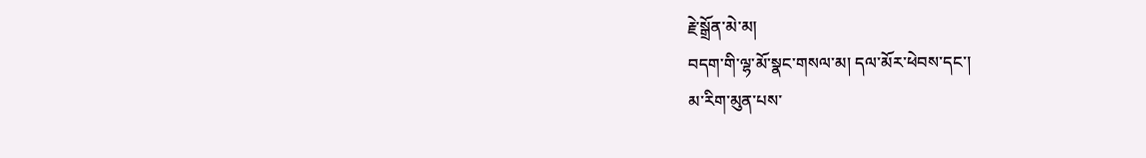རྗེ་སྒྲོན་མེ་མ།
བདག་གི་ལྷ་མོ་སྣང་གསལ་མ། དལ་མོར་ཕེབས་དང་།
མ་རིག་མུན་པས་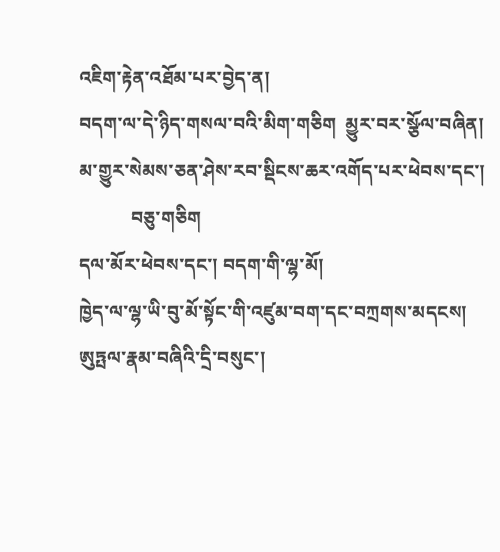འཇིག་རྟེན་འཐོམ་པར་བྱེད་ན།
བདག་ལ་དེ་ཉིད་གསལ་བའི་མིག་གཅིག  མྱུར་བར་སྩོལ་བཞིན།
མ་གྱུར་སེམས་ཅན་ཤེས་རབ་སྡིངས་ཆར་འགོད་པར་ཕེབས་དང་།
           བཅུ་གཅིག
དལ་མོར་ཕེབས་དང་། བདག་གི་ལྷ་མོ།
ཁྱེད་ལ་ལྷ་ཡི་བུ་མོ་སྟོང་གི་འཛུམ་བག་དང་བཀྲགས་མདངས།
ཨུཏྤལ་རྣམ་བཞིའི་དྲི་བསུང་།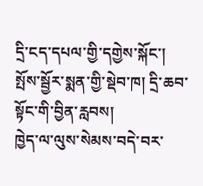དྲི་ངད་དཔལ་གྱི་དགྱེས་སྐོང་།
སྤོས་སྦྱོར་སྨན་གྱི་སྡེབ་ཁ། དྲི་ཆབ་སྟོང་གི་བྱིན་རླབས།
ཁྱེད་ལ་ལུས་སེམས་བདེ་བར་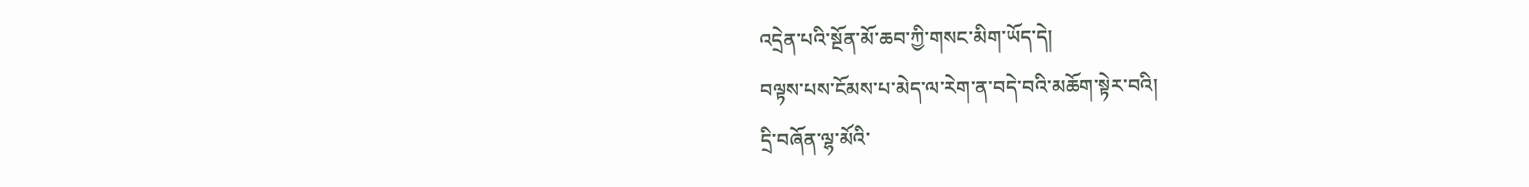འདྲེན་པའི་སྔོན་མོ་ཆབ་ཀྱི་གསང་མིག་ཡོད་དེ།
བལྟས་པས་ངོམས་པ་མེད་ལ་རེག་ན་བདེ་བའི་མཆོག་སྟེར་བའི།
དྲི་བཞོན་ལྷ་མོའི་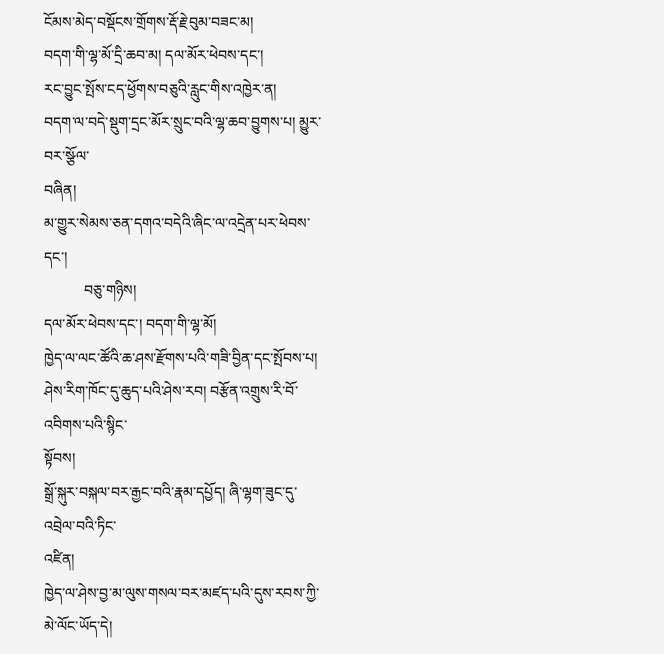ངོམས་མེད་བསྡོངས་གྲོགས་རྡོ་རྗེ་བུམ་བཟང་མ།
བདག་གི་ལྷ་མོ་དྲི་ཆབ་མ། དལ་མོར་ཕེབས་དང་།
རང་བྱུང་སྤོས་ངད་ཕྱོགས་བཅུའི་རླུང་གིས་འཁྱེར་ན།
བདག་ལ་བདེ་སྡུག་དྲང་མོར་སྲུང་བའི་ལྷ་ཆབ་བྱུགས་པ། མྱུར་བར་སྩོལ་
བཞིན།
མ་གྱུར་སེམས་ཅན་དགའ་བདེའི་ཞིང་ལ་འདྲེན་པར་ཕེབས་དང་།
           བཅུ་གཉིས།
དལ་མོར་ཕེབས་དང་། བདག་གི་ལྷ་མོ།
ཁྱེད་ལ་ལང་ཚོའི་ཆ་ཤས་རྫོགས་པའི་གཟི་བྱིན་དང་སྤོབས་པ།
ཤེས་རིག་ཁོང་དུ་ཆུད་པའི་ཤེས་རབ། བརྩོན་འགྲུས་རི་བོ་འབིགས་པའི་སྙིང་
སྟོབས།
སྒྲོ་སྐུར་བསྐལ་བར་རྒྱང་བའི་རྣམ་དཔྱོད། ཞི་ལྷག་ཟུང་དུ་འབྲེལ་བའི་ཏིང་
འཛིན།
ཁྱེད་ལ་ཤེས་བྱ་མ་ལུས་གསལ་བར་མཛད་པའི་དུས་རབས་ཀྱི་མེ་ལོང་ཡོད་དེ།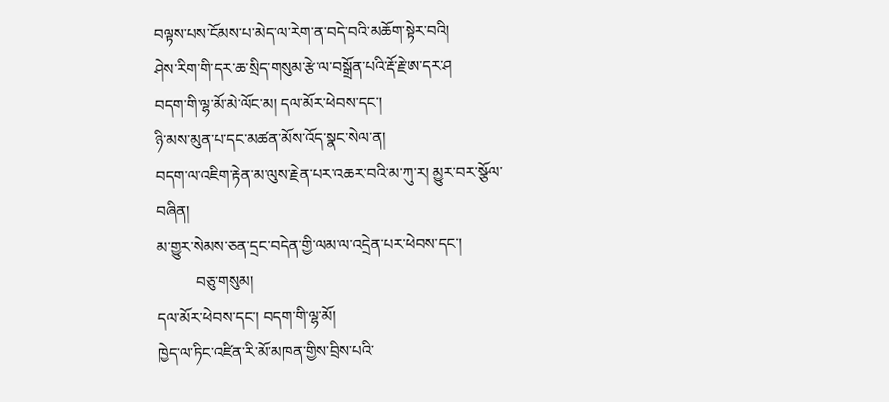བལྟས་པས་ངོམས་པ་མེད་ལ་རེག་ན་བདེ་བའི་མཆོག་སྟེར་བའི།
ཤེས་རིག་གི་དར་ཆ་སྲིད་གསུམ་རྩེ་ལ་བསྒྲོན་པའི་རྡོ་རྗེ་ཨ་དར་ཤ
བདག་གི་ལྷ་མོ་མེ་ལོང་མ། དལ་མོར་ཕེབས་དང་།
ཉི་མས་མུན་པ་དང་མཚན་མོས་འོད་སྣང་སེལ་ན།
བདག་ལ་འཇིག་རྟེན་མ་ལུས་རྗེན་པར་འཆར་བའི་མ་ཀུ་ར། མྱུར་བར་སྩོལ་
བཞིན།
མ་གྱུར་སེམས་ཅན་དྲང་བདེན་གྱི་ལམ་ལ་འདྲེན་པར་ཕེབས་དང་།
          བཅུ་གསུམ།
དལ་མོར་ཕེབས་དང་། བདག་གི་ལྷ་མོ།
ཁྱེད་ལ་ཏིང་འཛིན་རི་མོ་མཁན་གྱིས་བྲིས་པའི་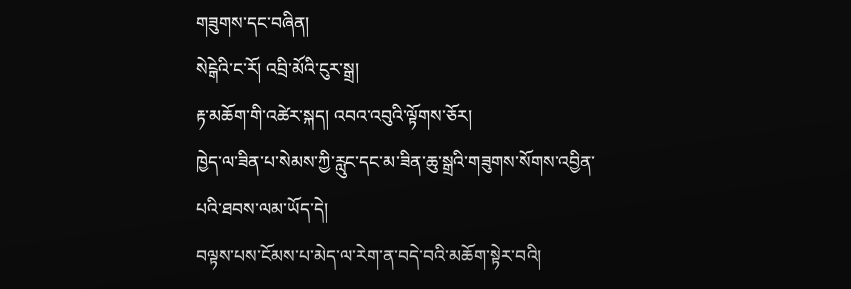གཟུགས་དང་བཞིན།
སེངྒེའི་ང་རོ། འབྲི་མོའི་ངུར་སྒྲ།
རྟ་མཆོག་གི་འཚེར་སྐད། འབའ་འབུའི་ལྟོགས་ཅོར།
ཁྱེད་ལ་ཟིན་པ་སེམས་ཀྱི་རླུང་དང་མ་ཟིན་ཆུ་སྒྲའི་གཟུགས་སོགས་འབྱིན་
པའི་ཐབས་ལམ་ཡོད་དེ།
བལྟས་པས་ངོམས་པ་མེད་ལ་རེག་ན་བདེ་བའི་མཆོག་སྟེར་བའི།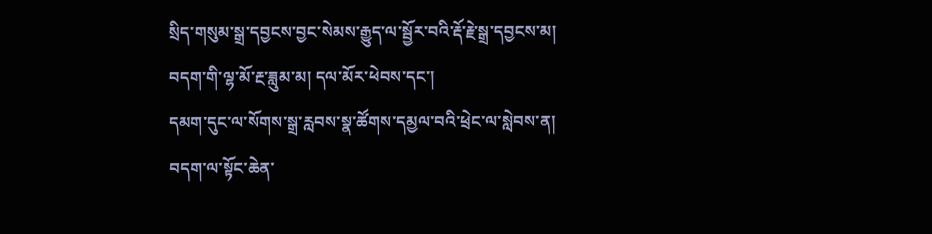སྲིད་གསུམ་སྒྲ་དབྱངས་བྱང་སེམས་རྒྱུད་ལ་སྦྱོར་བའི་རྡོ་རྗེ་སྒྲ་དབྱངས་མ།
བདག་གི་ལྷ་མོ་རྔ་ཟླུམ་མ། དལ་མོར་ཕེབས་དང་།
དམག་དུང་ལ་སོགས་སྒྲ་རླབས་སྣ་ཚོགས་དམྱལ་བའི་ཕྲེང་ལ་སླེབས་ན།
བདག་ལ་སྟོང་ཆེན་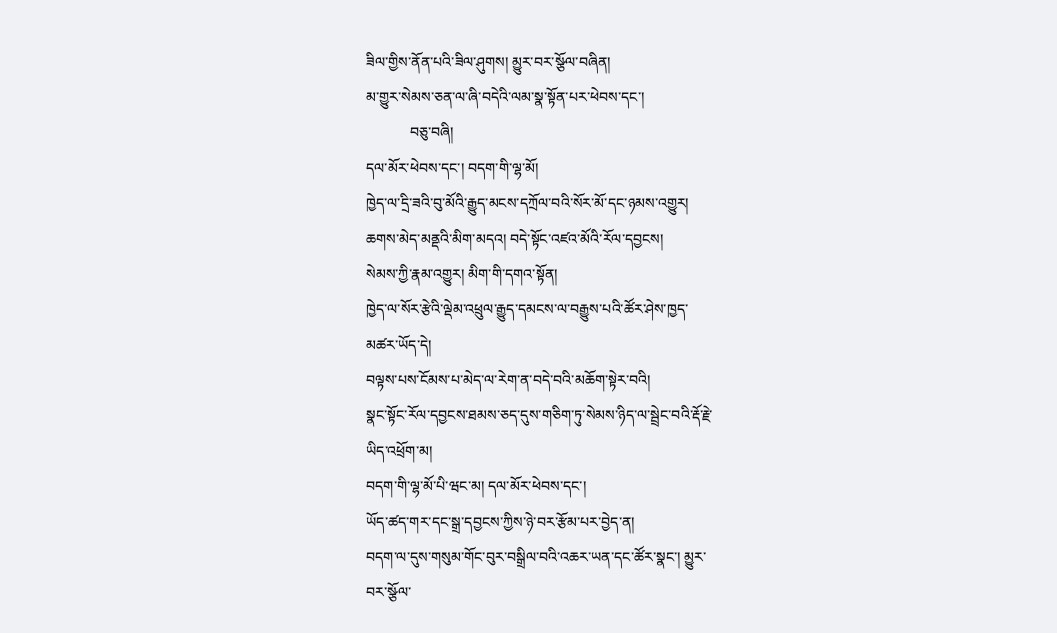ཟིལ་གྱིས་ནོན་པའི་ཟིལ་ཤུགས། མྱུར་བར་སྩོལ་བཞིན།
མ་གྱུར་སེམས་ཅན་ལ་ཞི་བདེའི་ལམ་སྣ་སྟོན་པར་ཕེབས་དང་།
            བཅུ་བཞི།
དལ་མོར་ཕེབས་དང་། བདག་གི་ལྷ་མོ།
ཁྱེད་ལ་དྲི་ཟའི་བུ་མོའི་རྒྱུད་མངས་དཀྲོལ་བའི་སོར་མོ་དང་ཉམས་འགྱུར།
ཆགས་མེད་མནྡའི་མིག་མདའ། བདེ་སྟོང་འཛའ་མོའི་རོལ་དབྱངས།
སེམས་ཀྱི་རྣམ་འགྱུར། མིག་གི་དགའ་སྟོན།
ཁྱེད་ལ་སོར་རྩེའི་ལྡེམ་འཕྲུལ་རྒྱུད་དམངས་ལ་བརྒྱུས་པའི་ཚོར་ཤེས་ཁྱད་
མཚར་ཡོད་དེ།
བལྟས་པས་ངོམས་པ་མེད་ལ་རེག་ན་བདེ་བའི་མཆོག་སྟེར་བའི།
སྣང་སྟོང་རོལ་དབྱངས་ཐམས་ཅད་དུས་གཅིག་ཏུ་སེམས་ཉིད་ལ་སྦྲེང་བའི་རྡོ་རྗེ་
ཡིད་འཕྲོག་མ།
བདག་གི་ལྷ་མོ་པི་ཝང་མ། དལ་མོར་ཕེབས་དང་།
ཡོད་ཚད་གར་དང་སྒྲ་དབྱངས་ཀྱིས་ཉེ་བར་རྩོམ་པར་བྱེད་ན།
བདག་ལ་དུས་གསུམ་གོང་བུར་བསྒྲིལ་བའི་འཆར་ཡན་དང་ཚོར་སྣང་། མྱུར་
བར་སྩོལ་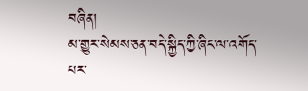བཞིན།
མ་གྱུར་སེམས་ཅན་བདེ་སྐྱིད་ཀྱི་ཞིང་ལ་འགོད་པར་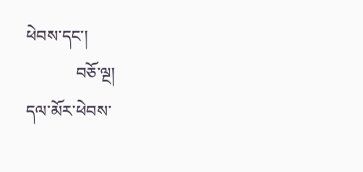ཕེབས་དང་།
            བཅོ་ལྔ།
དལ་མོར་ཕེབས་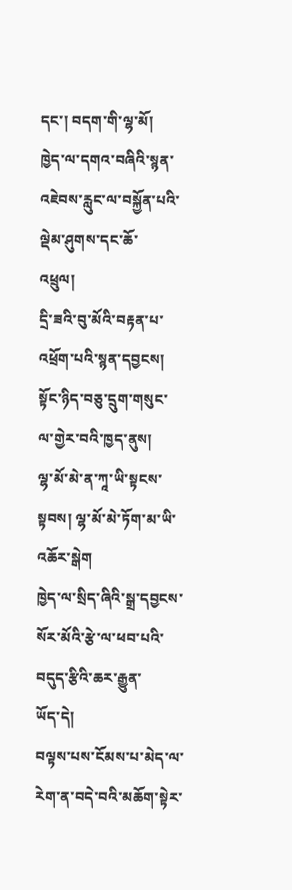དང་། བདག་གི་ལྷ་མོ།
ཁྱེད་ལ་དགའ་བཞིའི་སྙན་འཇེབས་རླུང་ལ་བསྐྱོན་པའི་ལྡེམ་ཤུགས་དང་ཆོ་
འཕྲུལ།
དྲི་ཟའི་བུ་མོའི་བརྟན་པ་འཕྲོག་པའི་སྙན་དབྱངས། སྟོང་ཉིད་བཅུ་དྲུག་གསུང་
ལ་གྱེར་བའི་ཁྱད་ནུས།
ལྷ་མོ་མེ་ན་ཀཱ་ཡི་སྟངས་སྟབས། ལྷ་མོ་མེ་ཏོག་མ་ཡི་འཆོར་སྒེག
ཁྱེད་ལ་སྲིད་ཞིའི་སྒྲ་དབྱངས་སོར་མོའི་རྩེ་ལ་ཕབ་པའི་བདུད་རྩིའི་ཆར་རྒྱུན་
ཡོད་དེ།
བལྟས་པས་ངོམས་པ་མེད་ལ་རེག་ན་བདེ་བའི་མཆོག་སྟེར་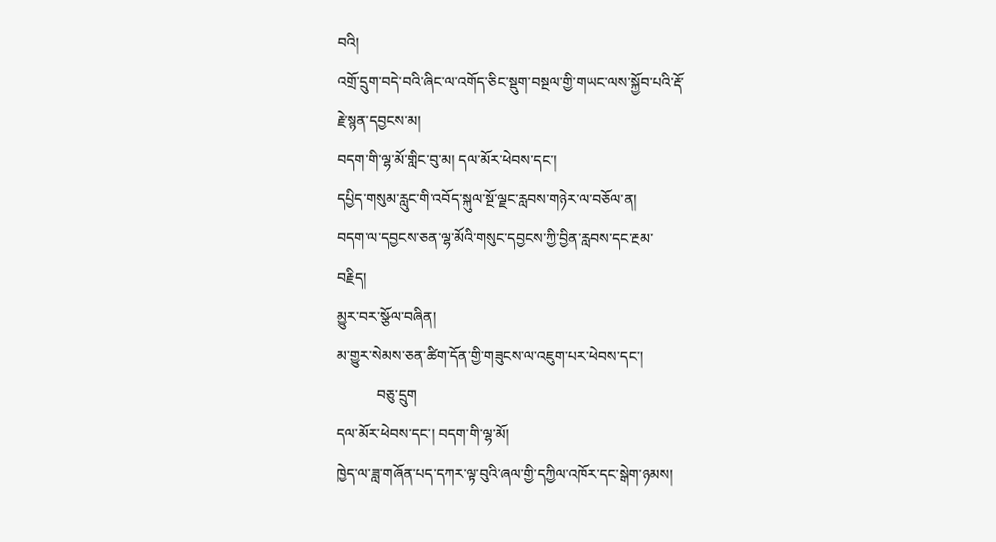བའི།
འགྲོ་དྲུག་བདེ་བའི་ཞིང་ལ་འགོད་ཅིང་སྡུག་བསྔལ་གྱི་གཡང་ལས་སྐྱོབ་པའི་རྡོ་
རྗེ་སྙན་དབྱངས་མ།
བདག་གི་ལྷ་མོ་གླིང་བུ་མ། དལ་མོར་ཕེབས་དང་།
དཔྱིད་གསུམ་རླུང་གི་འབོད་སྐུལ་སྔོ་ལྗང་རླབས་གཉེར་ལ་བཅོལ་ན།
བདག་ལ་དབྱངས་ཅན་ལྷ་མོའི་གསུང་དབྱངས་ཀྱི་བྱིན་རླབས་དང་རྔམ་
བརྗིད།
མྱུར་བར་སྩོལ་བཞིན།
མ་གྱུར་སེམས་ཅན་ཚིག་དོན་གྱི་གཟུངས་ལ་འཇུག་པར་ཕེབས་དང་།
           བཅུ་དྲུག
དལ་མོར་ཕེབས་དང་། བདག་གི་ལྷ་མོ།
ཁྱེད་ལ་ཟླ་གཞོན་པད་དཀར་ལྟ་བུའི་ཞལ་གྱི་དཀྱིལ་འཁོར་དང་སྒེག་ཉམས།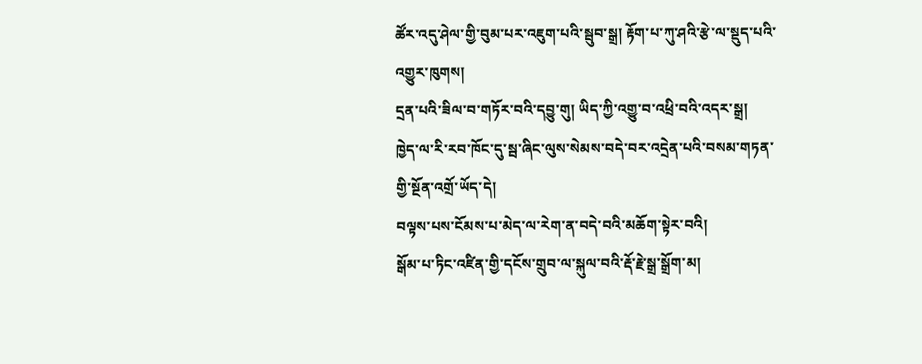ཚོར་འདུ་ཤེལ་གྱི་བུམ་པར་འཇུག་པའི་སྦུབ་སྒྲ། རྟོག་པ་ཀུ་ཤའི་རྩེ་ལ་སྡུད་པའི་
འགྱུར་ཁུགས།
དྲན་པའི་ཟིལ་བ་གཏོར་བའི་དབྱུ་གུ། ཡིད་ཀྱི་འགྱུ་བ་འཕྲི་བའི་འདར་སྒྲ།
ཁྱེད་ལ་རི་རབ་ཁོང་དུ་སྦ་ཞིང་ལུས་སེམས་བདེ་བར་འདྲེན་པའི་བསམ་གཏན་
གྱི་སྔོན་འགྲོ་ཡོད་དེ།
བལྟས་པས་ངོམས་པ་མེད་ལ་རེག་ན་བདེ་བའི་མཆོག་སྟེར་བའི།
སྒོམ་པ་ཏིང་འཛིན་གྱི་དངོས་གྲུབ་ལ་སྐུལ་བའི་རྡོ་རྗེ་སྒྲ་སྒྲོག་མ།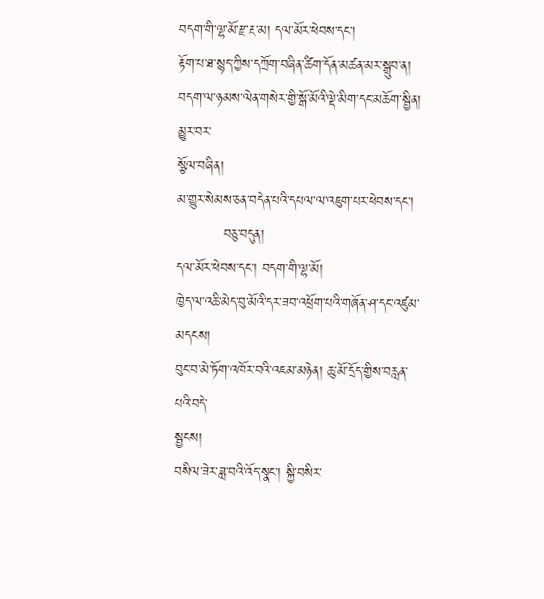བདག་གི་ལྷ་མོ་རྫ་རྔ་མ། དལ་མོར་ཕེབས་དང་།
རྟོག་པ་ཐ་སྙད་ཀྱིས་དཀྲོག་བཞིན་ཚིག་དོན་མཚན་མར་སྒྲུབ་ན།
བདག་ལ་ཉམས་ལེན་གསེར་གྱི་སྒོ་མོའི་ལྡེ་མིག་དང་མཆོག་སྦྱིན། མྱུར་བར་
སྩོལ་བཞིན།
མ་གྱུར་སེམས་ཅན་བདེན་པའི་དཔལ་ལ་འཇུག་པར་ཕེབས་དང་།
          བཅུ་བདུན།
དལ་མོར་ཕེབས་དང་། བདག་གི་ལྷ་མོ།
ཁྱེད་ལ་འཆི་མེད་བུ་མོའི་དར་ཟབ་འཕྲོག་པའི་གཞོན་ཤ་དང་འཛུམ་མདངས།
བུང་བ་མེ་ཏོག་འཁོར་བའི་འཇམ་མཉེན། ཆུ་མོ་དྲོད་གྱིས་བརླན་པའི་བདེ་
སྦྱངས།
བསིལ་ཟེར་ཟླ་བའི་འོད་སྣང་། སྐྱི་བསིར་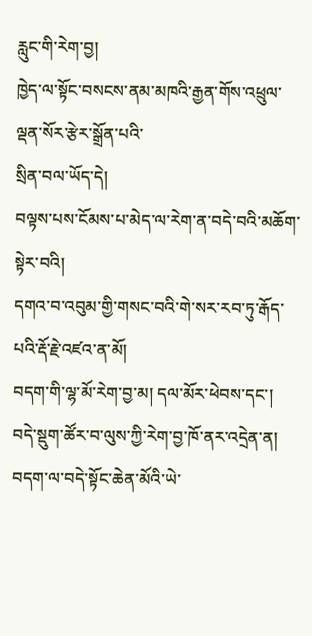རླུང་གི་རེག་བྱ།
ཁྱེད་ལ་སྟོང་བསངས་ནམ་མཁའི་རྒྱན་གོས་འཕྲུལ་ལྡན་སོར་རྩེར་སྒྲོན་པའི་
སྲིན་བལ་ཡོད་དེ།
བལྟས་པས་ངོམས་པ་མེད་ལ་རེག་ན་བདེ་བའི་མཆོག་སྟེར་བའི།
དགའ་བ་འབུམ་གྱི་གསང་བའི་གེ་སར་རབ་ཏུ་རྒོད་པའི་རྡོ་རྗེ་འཛའ་ན་མོ།
བདག་གི་ལྷ་མོ་རེག་བྱ་མ། དལ་མོར་ཕེབས་དང་།
བདེ་སྡུག་ཚོར་བ་ལུས་ཀྱི་རེག་བྱ་ཁོ་ནར་འདྲེན་ན།
བདག་ལ་བདེ་སྟོང་ཆེན་མོའི་ཡེ་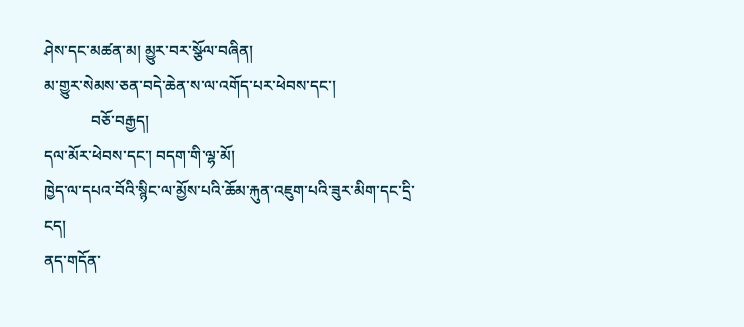ཤེས་དང་མཚན་མ། མྱུར་བར་སྩོལ་བཞིན།
མ་གྱུར་སེམས་ཅན་བདེ་ཆེན་ས་ལ་འགོད་པར་ཕེབས་དང་།
            བཅོ་བརྒྱད།
དལ་མོར་ཕེབས་དང་། བདག་གི་ལྷ་མོ།
ཁྱེད་ལ་དཔའ་བོའི་སྙིང་ལ་མྱོས་པའི་ཆོམ་རྐུན་འཇུག་པའི་ཟུར་མིག་དང་དྲི་
ངད།
ནད་གདོན་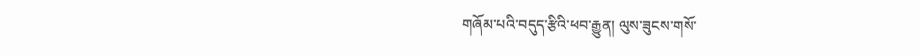གཞོམ་པའི་བདུད་རྩིའི་ཕབ་རྒྱུན། ལུས་ཟུངས་གསོ་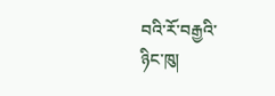བའི་རོ་བརྒྱའི་
ཉིང་ཁུ།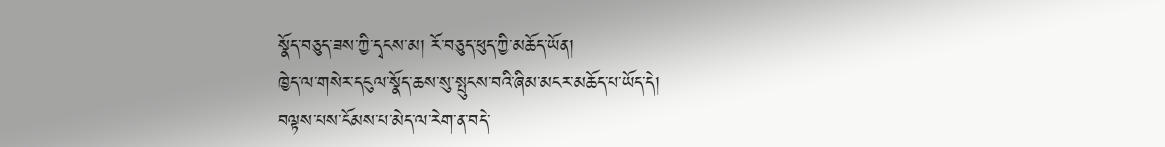སྣོད་བཅུད་ཟས་ཀྱི་དྭངས་མ། རོ་བཅུད་ཕུད་ཀྱི་མཆོད་ཡོན།
ཁྱེད་ལ་གསེར་དངུལ་སྣོད་ཆས་སུ་སྤུངས་བའི་ཞིམ་མངར་མཆོད་པ་ཡོད་དེ།
བལྟས་པས་ངོམས་པ་མེད་ལ་རེག་ན་བདེ་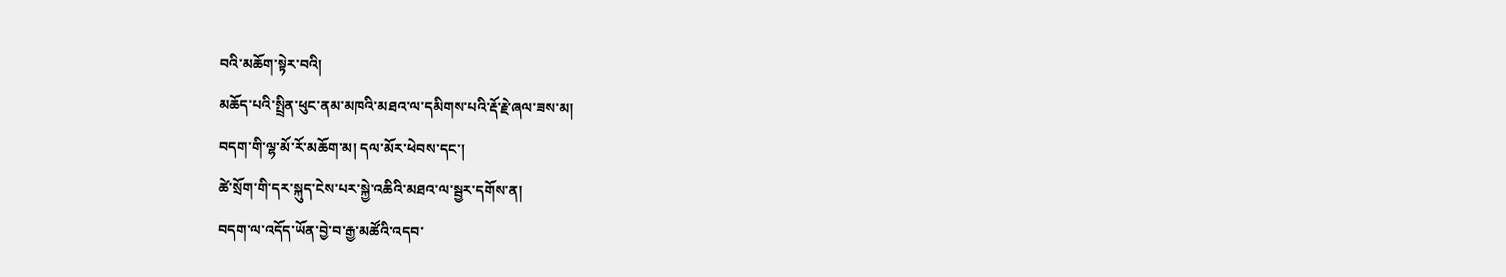བའི་མཆོག་སྟེར་བའི།
མཆོད་པའི་སྤྲིན་ཕུང་ནམ་མཁའི་མཐའ་ལ་དམིགས་པའི་རྡོ་རྗེ་ཞལ་ཟས་མ།
བདག་གི་ལྷ་མོ་རོ་མཆོག་མ། དལ་མོར་ཕེབས་དང་།
ཚེ་སྲོག་གི་དར་སྐུད་ངེས་པར་སྐྱེ་འཆིའི་མཐའ་ལ་སྦྱར་དགོས་ན།
བདག་ལ་འདོད་ཡོན་བྱེ་བ་རྒྱ་མཚོའི་འདབ་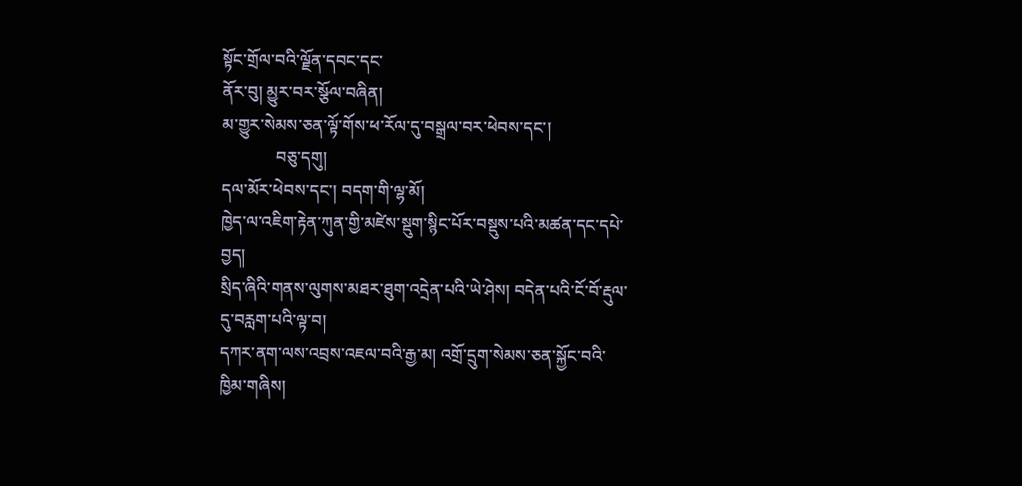སྟོང་གྲོལ་བའི་ལྗོན་དབང་དང་
ནོར་བུ། མྱུར་བར་སྩོལ་བཞིན།
མ་གྱུར་སེམས་ཅན་ལྟོ་གོས་ཕ་རོལ་དུ་བསྒྲལ་བར་ཕེབས་དང་།
             བཅུ་དགུ།
དལ་མོར་ཕེབས་དང་། བདག་གི་ལྷ་མོ།
ཁྱེད་ལ་འཇིག་རྟེན་ཀུན་གྱི་མཛེས་སྡུག་སྙིང་པོར་བསྡུས་པའི་མཚན་དང་དཔེ་
བྱད།
སྲིད་ཞིའི་གནས་ལུགས་མཐར་ཐུག་འདྲེན་པའི་ཡེ་ཤེས། བདེན་པའི་ངོ་བོ་རྡུལ་
དུ་བརླག་པའི་ལྟ་བ།
དཀར་ནག་ལས་འབྲས་འཇལ་བའི་རྒྱ་མ། འགྲོ་དྲུག་སེམས་ཅན་སྐྱོང་བའི་
ཁྱིམ་གཞིས།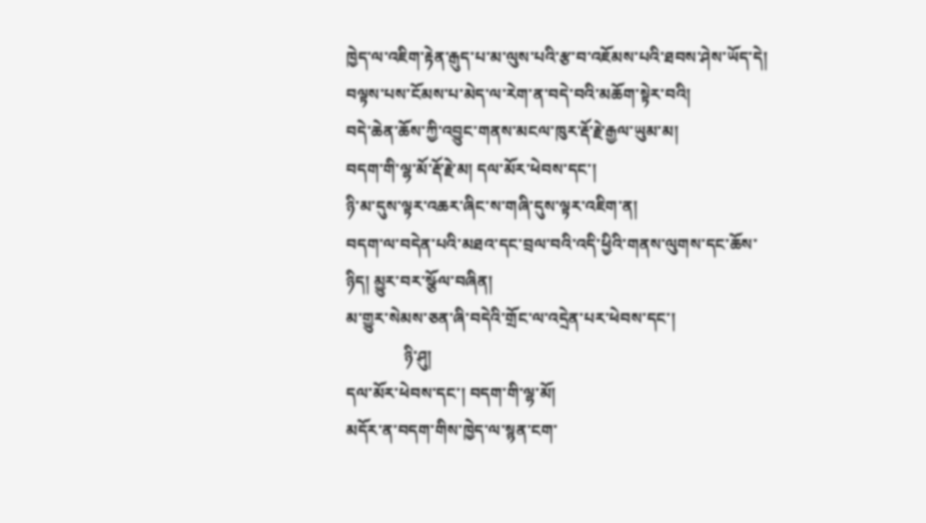ཁྱེད་ལ་འཇིག་རྟེན་རྒུད་པ་མ་ལུས་པའི་རྩ་བ་འཇོམས་པའི་ཐབས་ཤེས་ཡོད་དེ།
བལྟས་པས་ངོམས་པ་མེད་ལ་རེག་ན་བདེ་བའི་མཆོག་སྟེར་བའི།
བདེ་ཆེན་ཆོས་ཀྱི་འབྱུང་གནས་མངལ་ཁུར་རྡོ་རྗེ་རྒྱལ་ཡུམ་མ།
བདག་གི་ལྷ་མོ་རྡོ་རྗེ་མ། དལ་མོར་ཕེབས་དང་།
ཉི་མ་དུས་ལྟར་འཆར་ཞིང་ས་གཞི་དུས་ལྟར་འཇིག་ན།
བདག་ལ་བདེན་པའི་མཐའ་དང་བྲལ་བའི་འདི་ཕྱིའི་གནས་ལུགས་དང་ཆོས་
ཉིད། མྱུར་བར་སྩོལ་བཞིན།
མ་གྱུར་སེམས་ཅན་ཞི་བདེའི་གྲོང་ལ་འདྲེན་པར་ཕེབས་དང་།
              ཉི་ཤུ།
དལ་མོར་ཕེབས་དང་། བདག་གི་ལྷ་མོ།
མདོར་ན་བདག་གིས་ཁྱེད་ལ་སྙན་ངག་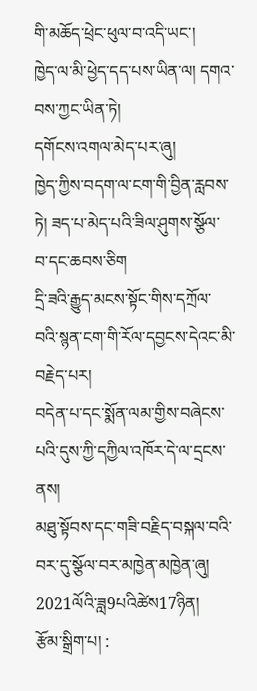གི་མཆོད་ཕྲེང་ཕུལ་བ་འདི་ཡང་།
ཁྱེད་ལ་མི་ཕྱེད་དད་པས་ཡིན་ལ། དགའ་བས་ཀྱང་ཡིན་ཏེ།
དགོངས་འགལ་མེད་པར་ཞུ།
ཁྱེད་ཀྱིས་བདག་ལ་ངག་གི་བྱིན་རླབས་ཏེ། ཟད་པ་མེད་པའི་ཟིལ་ཤུགས་སྩོལ་
བ་དང་ཆབས་ཅིག
དྲི་ཟའི་རྒྱུད་མངས་སྟོང་གིས་དཀྲོལ་བའི་སྙན་ངག་གི་རོལ་དབྱངས་དེའང་མི་
བརྗེད་པར།
བདེན་པ་དང་སྨོན་ལམ་གྱིས་བཞེངས་པའི་དུས་ཀྱི་དཀྱིལ་འཁོར་དེ་ལ་དྲངས་
ནས།
མཐུ་སྟོབས་དང་གཟི་བརྗིད་བསྐལ་བའི་བར་དུ་སྩོལ་བར་མཁྱེན་མཁྱེན་ཞུ།
2021ལོའི་ཟླ9པའིཚེས17ཉིན།
རྩོམ་སྒྲིག་པ། :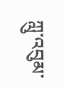ཀླུ་འབུམ་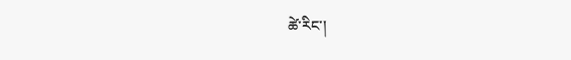ཚེ་རིང་།